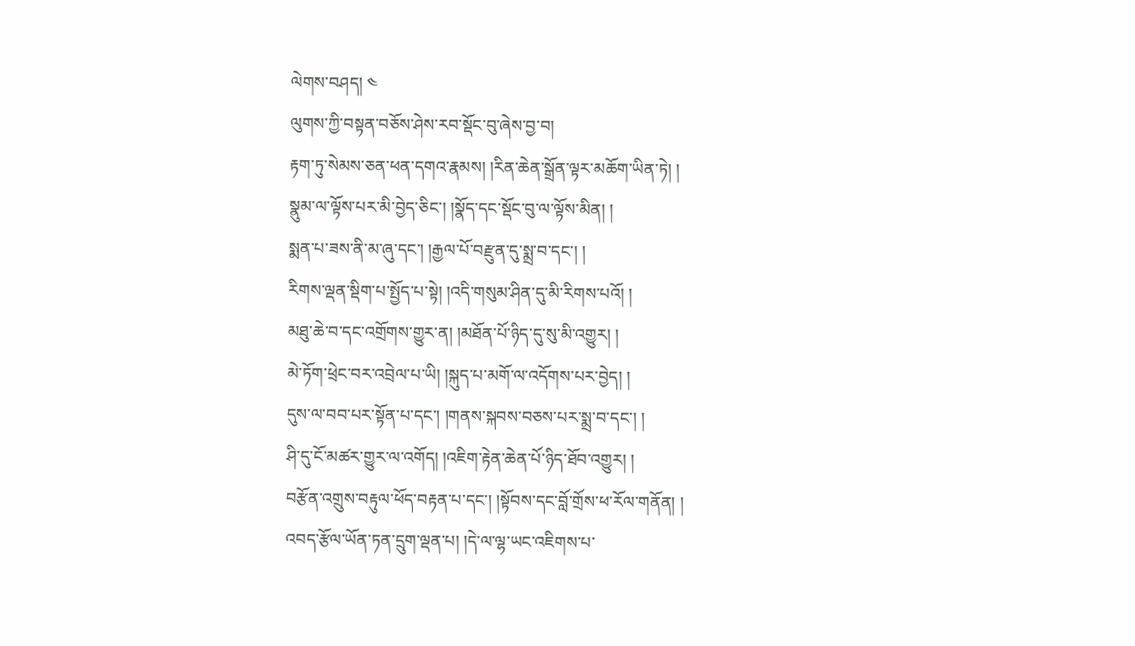ལེགས་བཤད། ༤
ལུགས་ཀྱི་བསྟན་བཅོས་ཤེས་རབ་སྡོང་བུ་ཞེས་བྱ་བ།
རྟག་ཏུ་སེམས་ཅན་ཕན་དགའ་རྣམས། །རིན་ཆེན་སྒྲོན་ལྟར་མཆོག་ཡིན་ཏེ། །
སྣུམ་ལ་ལྟོས་པར་མི་བྱེད་ཅིང་། །སྣོད་དང་སྡོང་བུ་ལ་ལྟོས་མིན། །
སྨན་པ་ཟས་ནི་མ་ཞུ་དང་། །རྒྱལ་པོ་བརྫུན་དུ་སྨྲ་བ་དང་། །
རིགས་ལྡན་སྡིག་པ་སྤྱོད་པ་སྟེ། །འདི་གསུམ་ཤིན་དུ་མི་རིགས་པའོ། །
མཐུ་ཆེ་བ་དང་འགྲོགས་གྱུར་ན། །མཐོན་པོ་ཉིད་དུ་སུ་མི་འགྱུར། །
མེ་ཏོག་ཕྲེང་བར་འབྲེལ་པ་ཡི། །སྐུད་པ་མགོ་ལ་འདོགས་པར་བྱེད། །
དུས་ལ་བབ་པར་སྟོན་པ་དང་། །གནས་སྐབས་བཅས་པར་སྨྲ་བ་དང་། །
ཤི་དུ་ངོ་མཚར་གྱུར་ལ་འགོད། །འཇིག་རྟེན་ཆེན་པོ་ཉིད་ཐོབ་འགྱུར། །
བརྩོན་འགྲུས་བརྟུལ་ཕོད་བརྟན་པ་དང་། །སྟོབས་དང་བློ་གྲོས་ཕ་རོལ་གནོན། །
འབད་རྩོལ་ཡོན་ཏན་དྲུག་ལྡན་པ། །དེ་ལ་ལྷ་ཡང་འཇིགས་པ་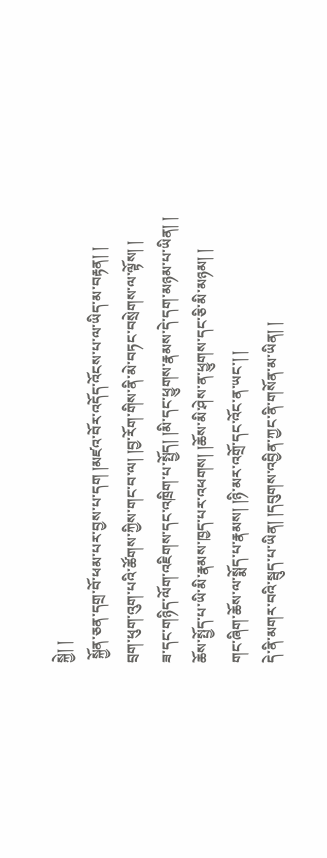སྐྱེ། །
 སྐྱོན་ཅན་དགྲ་བོ་ཕམ་པར་བྱས་པ་དག །མཛའ་བོར་འདོད་འོངས་པ་ལ་ཡིད་མ་བརྟན། །
བྲག་ཕུག་འུག་པའི་ཚོགས་ཀྱིས་གང་བ་ལ། །བྱ་རོག་གིས་ནི་མེ་བཏང་བསྲེགས་ལ་ལྟོས། །
ཟ་དང་གཉིད་ལོག་འཇིགས་དང་འཁྲིག་པ་སྤྱོད། །མི་དང་ཕྱུགས་རྣམས་དེ་དག་མཉམ་པ་ཡིན། །
ཆོས་སྤྱོད་པ་ཡི་མི་རྣམས་ཁྱད་པར་འཕགས། །ཆོས་མི་ཤེས་ན་ཕྱུགས་དང་ཅི་མི་མཉམ། །
གང་ཞིག་ཆོས་ལ་སྨོད་པ་རྣམས། །ཉི་མར་འགྲོ་དང་འོང་ན་ཡང་། །
དེ་ནི་མགར་བའི་སྦུད་པ་ཡིན། །དབུགས་འབྱིན་ཀྱང་ནི་གསོན་མ་ཡིན། །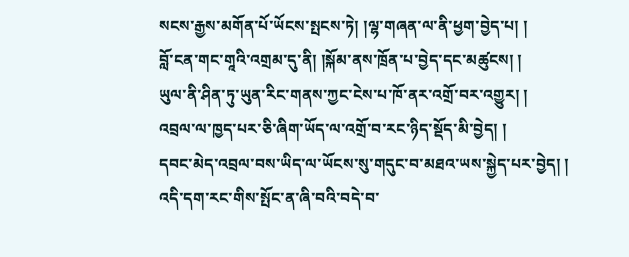སངས་རྒྱས་མགོན་པོ་ཡོངས་སྤངས་ཏེ། །ལྷ་གཞན་ལ་ནི་ཕྱག་བྱེད་པ། །
བློ་ངན་གང་གཱའི་འགྲམ་དུ་ནི། །སྐོམ་ནས་ཁྲོན་པ་བྱེད་དང་མཚུངས། །
ཡུལ་ནི་ཤིན་ཏུ་ཡུན་རིང་གནས་ཀྱང་ངེས་པ་ཁོ་ནར་འགྲོ་བར་འགྱུར། །
འབྲལ་ལ་ཁྱད་པར་ཅི་ཞིག་ཡོད་ལ་འགྲོ་བ་རང་ཉིད་སྡོད་མི་བྱེད། །
དབང་མེད་འབྲལ་བས་ཡིད་ལ་ཡོངས་སུ་གདུང་བ་མཐའ་ཡས་སྐྱེད་པར་བྱེད། །
འདི་དག་རང་གིས་སྤོང་ན་ཞི་བའི་བདེ་བ་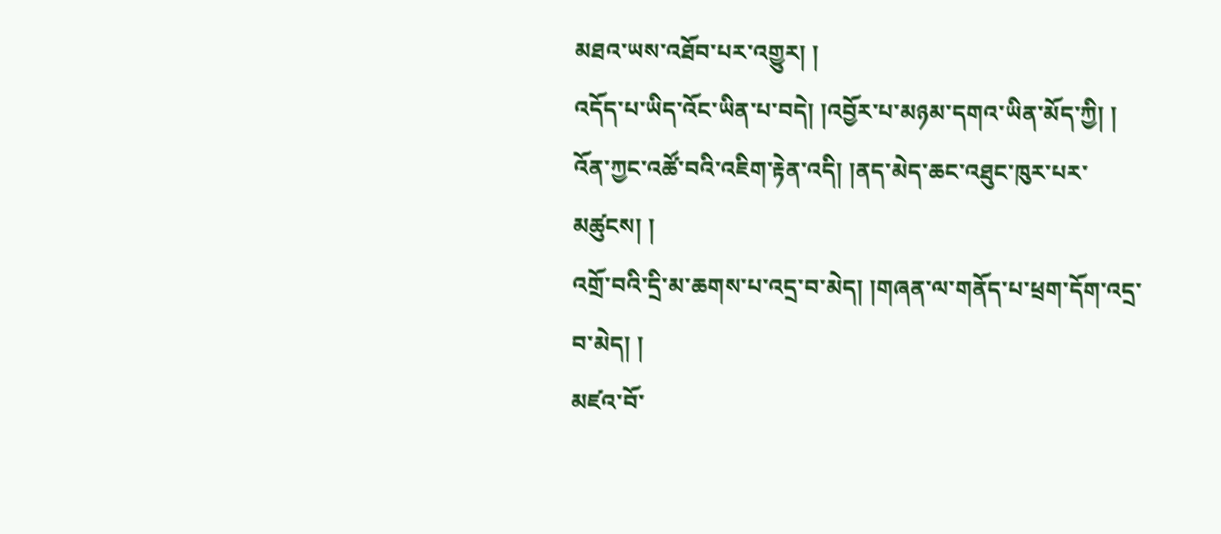མཐའ་ཡས་འཐོབ་པར་འགྱུར། །
འདོད་པ་ཡིད་འོང་ཡིན་པ་བདེ། །འབྱོར་པ་མཉམ་དགའ་ཡིན་མོད་ཀྱི། །
འོན་ཀྱང་འཚོ་བའི་འཇིག་རྟེན་འདི། །ནད་མེད་ཆང་འཐུང་ཁུར་པར་མཚུངས། །
འགྲོ་བའི་དྲི་མ་ཆགས་པ་འདྲ་བ་མེད། །གཞན་ལ་གནོད་པ་ཕྲག་དོག་འདྲ་བ་མེད། །
མཛའ་བོ་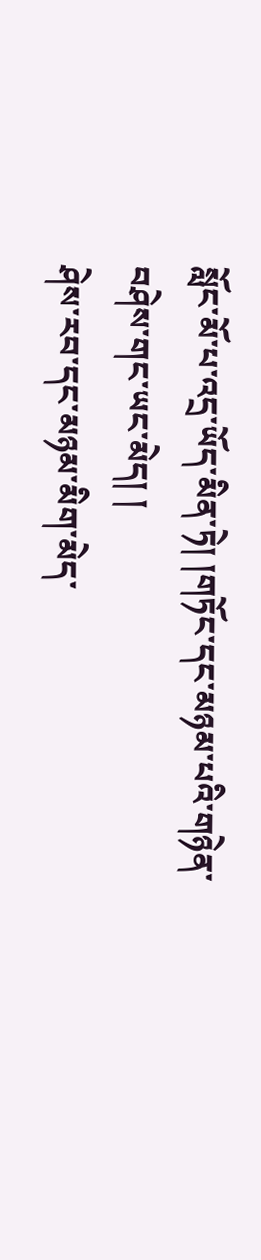སློང་མོ་པ་འདྲ་ཡོད་མིན་ཏེ། །གཏོང་དང་མཉམ་པའི་གཉེན་བཤེས་གང་ཡང་མེད། །
ཤེས་རབ་དང་མཉམ་མིག་མེད་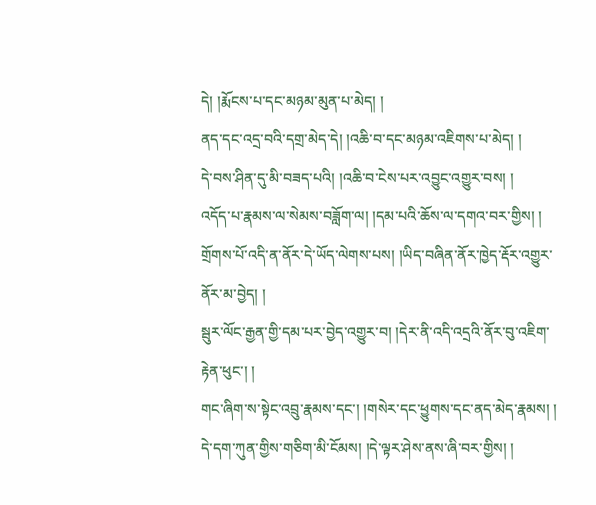དེ། །རྨོངས་པ་དང་མཉམ་མུན་པ་མེད། །
ནད་དང་འདྲ་བའི་དགྲ་མེད་དེ། །འཆི་བ་དང་མཉམ་འཇིགས་པ་མེད། །
དེ་བས་ཤིན་དུ་མི་བཟད་པའི། །འཆི་བ་ངེས་པར་འབྱུང་འགྱུར་བས། །
འདོད་པ་རྣམས་ལ་སེམས་བཟློག་ལ། །དམ་པའི་ཆོས་ལ་དགའ་བར་གྱིས། །
གྲོགས་པོ་འདི་ན་ནོར་དེ་ཡོད་ལེགས་པས། །ཡིད་བཞིན་ནོར་ཁྱེད་རྡོར་འགྱུར་ནོར་མ་བྱེད། །
སྦུར་ལོང་རྒྱན་གྱི་དམ་པར་བྱེད་འགྱུར་བ། །དེར་ནི་འདི་འདྲའི་ནོར་བུ་འཇིག་རྟེན་ཕུང་། །
གང་ཞིག་ས་སྟེང་འབྲུ་རྣམས་དང་། །གསེར་དང་ཕྱུགས་དང་ནད་མེད་རྣམས། །
དེ་དག་ཀུན་གྱིས་གཅིག་མི་ངོམས། །དེ་ལྟར་ཤེས་ནས་ཞི་བར་གྱིས། །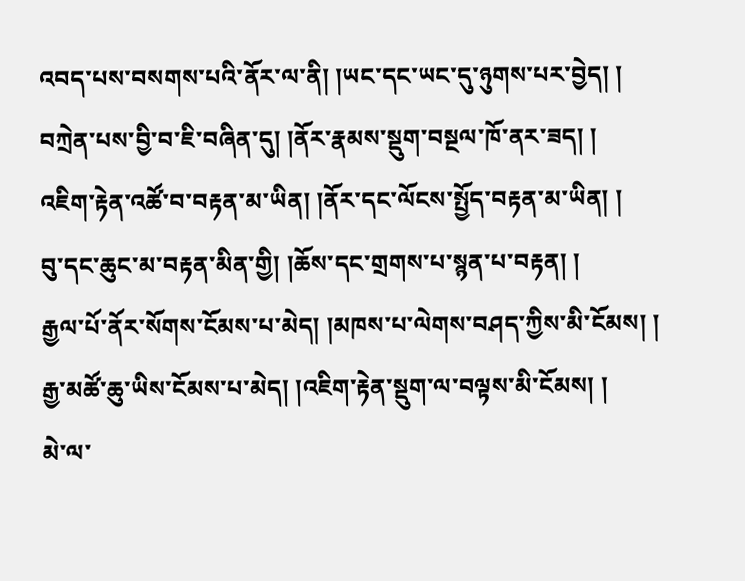འབད་པས་བསགས་པའི་ནོར་ལ་ནི། །ཡང་དང་ཡང་དུ་ཉུགས་པར་བྱེད། །
བཀྲེན་པས་བྱི་བ་ཇི་བཞིན་དུ། །ནོར་རྣམས་སྡུག་བསྔལ་ཁོ་ནར་ཟད། །
འཇིག་རྟེན་འཚོ་བ་བརྟན་མ་ཡིན། །ནོར་དང་ལོངས་སྤྱོད་བརྟན་མ་ཡིན། །
བུ་དང་ཆུང་མ་བརྟན་མིན་གྱི། །ཆོས་དང་གྲགས་པ་སྙན་པ་བརྟན། །
རྒྱལ་པོ་ནོར་སོགས་ངོམས་པ་མེད། །མཁས་པ་ལེགས་བཤད་ཀྱིས་མི་ངོམས། །
རྒྱ་མཚོ་ཆུ་ཡིས་ངོམས་པ་མེད། །འཇིག་རྟེན་སྡུག་ལ་བལྟས་མི་ངོམས། །
མེ་ལ་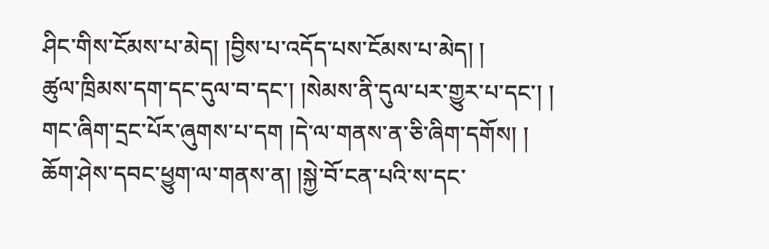ཤིང་གིས་ངོམས་པ་མེད། །བྱིས་པ་འདོད་པས་ངོམས་པ་མེད། །
ཚུལ་ཁྲིམས་དག་དང་དུལ་བ་དང་། །སེམས་ནི་དུལ་པར་གྱུར་པ་དང་། །
གང་ཞིག་དྲང་པོར་ཞུགས་པ་དག །དེ་ལ་གནས་ན་ཅི་ཞིག་དགོས། །
ཆོག་ཤེས་དབང་ཕྱུག་ལ་གནས་ན། །སྐྱེ་བོ་ངན་པའི་ས་དང་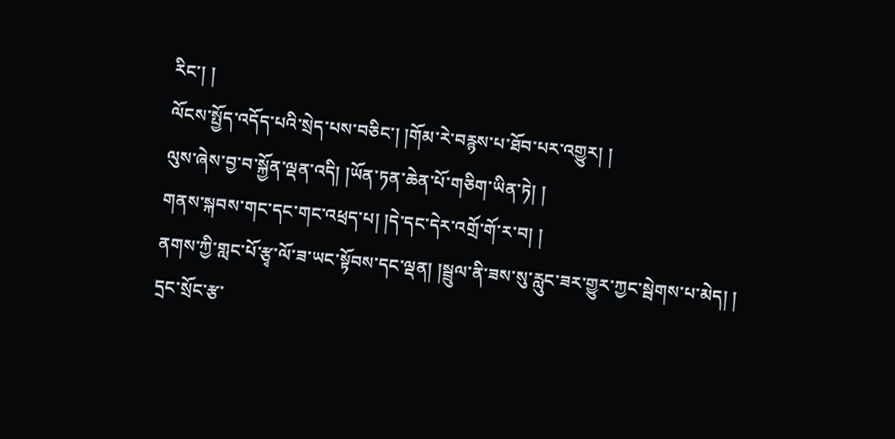རིང་། །
ལོངས་སྤྱོད་འདོད་པའི་སྲེད་པས་བཅིང་། །གོམ་རེ་བརྙས་པ་ཐོབ་པར་འགྱུར། །
ལུས་ཞེས་བྱ་བ་སྐྱོན་ལྡན་འདི། །ཡོན་ཏན་ཆེན་པོ་གཅིག་ཡིན་ཏེ། །
གནས་སྐབས་གང་དང་གང་འཕྲད་པ། །དེ་དང་དེར་འགྲོ་གོ་ར་བ། །
ནགས་ཀྱི་གླང་པོ་རྩྭ་ལོ་ཟ་ཡང་སྟོབས་དང་ལྡན། །སྦྲུལ་ནི་ཟས་སུ་རླུང་ཟར་གྱུར་ཀྱང་སྦེགས་པ་མེད། །
དྲང་སྲོང་རྩ་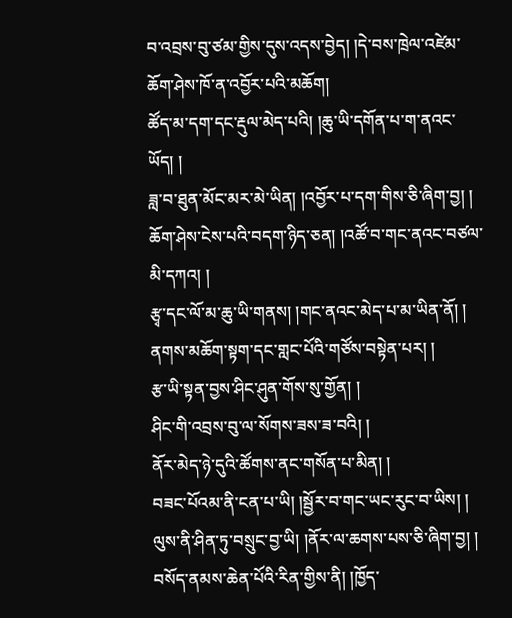བ་འབྲས་བུ་ཙམ་གྱིས་དུས་འདས་བྱེད། །དེ་བས་ཁྲེལ་འཛེམ་ཆོག་ཤེས་ཁོ་ན་འབྱོར་པའི་མཆོག།
ཚོད་མ་དག་དང་རྡུལ་མེད་པའི། །ཆུ་ཡི་དགོན་པ་ག་ནའང་ཡོད། །
ཟླ་བ་ཐུན་མོང་མར་མེ་ཡིན། །འབྱོར་པ་དག་གིས་ཅི་ཞིག་བྱ། །
ཆོག་ཤེས་ངེས་པའི་བདག་ཉིད་ཅན། །འཚོ་བ་གང་ནའང་བཙལ་མི་དཀའ། །
རྩྭ་དང་ལོ་མ་ཆུ་ཡི་གནས། །གང་ནའང་མེད་པ་མ་ཡིན་ནོ། །
ནགས་མཆོག་སྟག་དང་གླང་པོའི་གཙོས་བསྟེན་པར། །
རྩ་ཡི་སྟན་བྱས་ཤིང་ཤུན་གོས་སུ་གྱོན། །
ཤིང་གི་འབྲས་བུ་ལ་སོགས་ཟས་ཟ་བའི། །
ནོར་མེད་ཉེ་དུའི་ཚོགས་ནང་གསོན་པ་མིན། །
བཟང་པོའམ་ནི་ངན་པ་ཡི། །སྦྱོར་བ་གང་ཡང་རུང་བ་ཡིས། །
ལུས་ནི་ཤིན་ཏུ་བསྲུང་བྱ་ཡི། །ནོར་ལ་ཆགས་པས་ཅི་ཞིག་བྱ། །
བསོད་ནམས་ཆེན་པོའི་རིན་གྱིས་ནི། །ཁྱོད་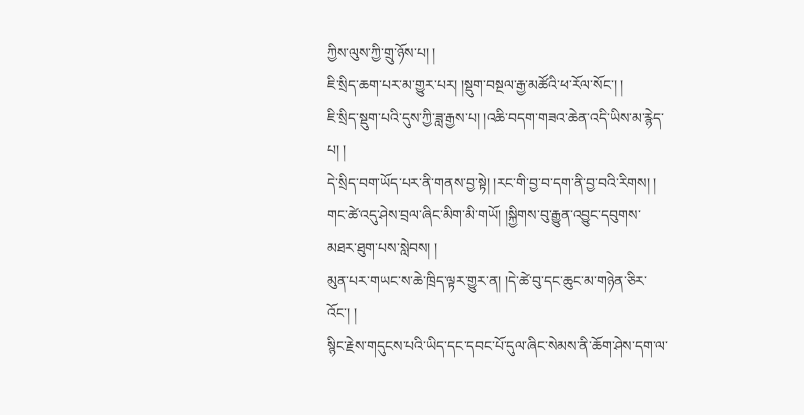ཀྱིས་ལུས་ཀྱི་གྲུ་ཉོས་པ། །
ཇི་སྲིད་ཆག་པར་མ་གྱུར་པར། །སྡུག་བསྔལ་རྒྱ་མཚོའི་ཕ་རོལ་སོང་། །
ཇི་སྲིད་སྡུག་པའི་དུས་ཀྱི་ཟླ་རྒྱས་པ། །འཆི་བདག་གཟའ་ཆེན་འདི་ཡིས་མ་རྙེད་པ། །
དེ་སྲིད་བག་ཡོད་པར་ནི་གནས་བྱ་སྟེ། །རང་གི་བྱ་བ་དག་ནི་བྱ་བའི་རིགས། །
གང་ཚེ་འདུ་ཤེས་བྲལ་ཞིང་མིག་མི་གཡོ། །སྐྱིགས་བུ་རྒྱུན་འབྱུང་དབུགས་མཐར་ཐུག་པས་སླེབས། །
མུན་པར་གཡང་ས་ཆེ་ཁྲིད་ལྟར་གྱུར་ན། །དེ་ཚེ་བུ་དང་ཆུང་མ་གཉེན་ཅིར་འོང་། །
སྙིང་རྗེས་གདུངས་པའི་ཡིད་དང་དབང་པོ་དུལ་ཞིང་སེམས་ནི་ཆོག་ཤེས་དག་ལ་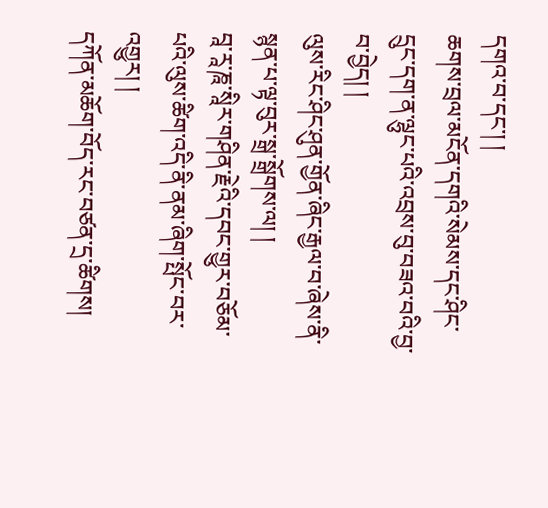དགའ་བ་དང་། །
ཆགས་བྲལ་མངོན་དགའི་སེམས་དང་ཤིང་དྲུང་དག་ན་ལྷུང་པའི་འབྲས་བུ་བཟའ་བའི་བྱ་བ་བྱེད། །
ལུས་རིང་ཤིང་ཤུན་གྱོན་ཞིང་རྒྱལ་བ་ཞེས་ནི་སྙན་པ་ལྟ་བུར་སྒྲ་སྒྲོགས་ལ། །
བཱ་རཱ་ཎཱ་སཱིར་གཤིན་རྗེའི་དབང་གྱུར་བཅོམ་པའི་ལུས་ཚིག་འདི་ནི་ནམ་ཞིག་སྤོང་བར་འགྱུར། །
དཀོན་མཆོག་བོད་རང་བཙན་དྲ་ཚིགས།